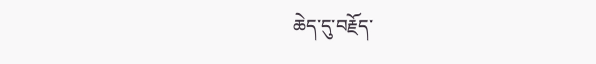ཆེད་དུ་བརྗོད་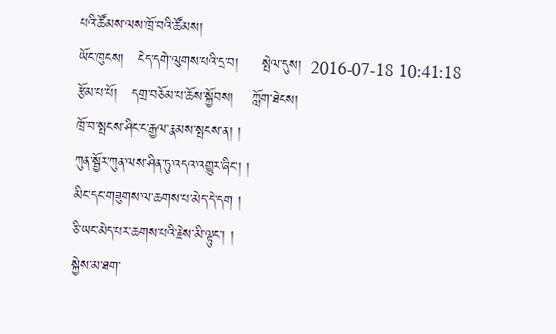པའི་ཚོམས་ལས་ཁྲོ་བའི་ཚོམས།
ཡོང་ཁུངས།   ངེད་དགེ་ལུགས་པའི་དྲ་བ།     སྤེལ་དུས།  2016-07-18 10:41:18     རྩོམ་པ་པོ།   དགྲ་བཅོམ་པ་ཆོས་སྐྱོབས།    ཀློག་ཐེངས།
ཁྲོ་བ་སྤངས་ཤིང་ང་རྒྱལ་རྣམས་སྤངས་ན། །
ཀུན་སྦྱོར་ཀུན་ལས་ཤིན་ཏུ་འདའ་འགྱུར་ཞིང་། །
མིང་དང་གཟུགས་ལ་ཆགས་པ་མེད་དེ་དག །
ཅི་ཡང་མེད་པར་ཆགས་པའི་རྗེས་མི་ལྟུང་། །
སྐྱེས་མ་ཐག་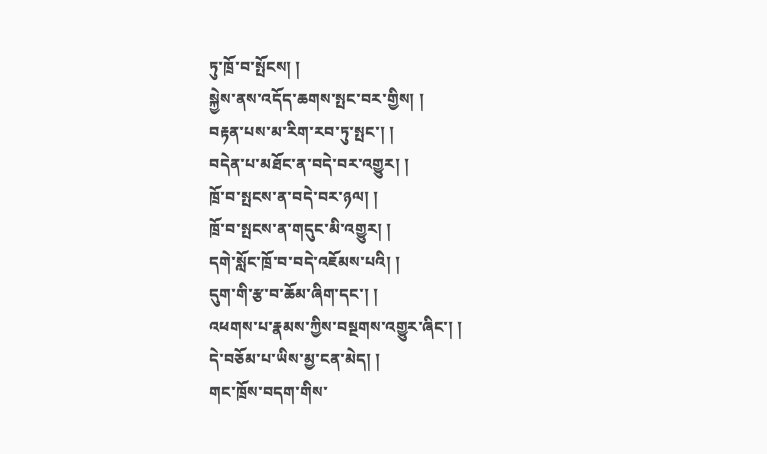ཏུ་ཁྲོ་བ་སྤོངས། །
སྐྱེས་ནས་འདོད་ཆགས་སྤང་བར་གྱིས། །
བརྟན་པས་མ་རིག་རབ་ཏུ་སྤང་། །
བདེན་པ་མཐོང་ན་བདེ་བར་འགྱུར། །
ཁྲོ་བ་སྤངས་ན་བདེ་བར་ཉལ། །
ཁྲོ་བ་སྤངས་ན་གདུང་མི་འགྱུར། །
དགེ་སློང་ཁྲོ་བ་བདེ་འཇོམས་པའི། །
དུག་གི་རྩ་བ་ཆོམ་ཞིག་དང་། །
འཕགས་པ་རྣམས་ཀྱིས་བསྔགས་འགྱུར་ཞིང་། །
དེ་བཅོམ་པ་ཡིས་མྱ་ངན་མེད། །
གང་ཁྲོས་བདག་གིས་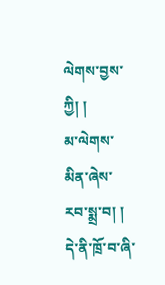ལེགས་བྱས་ཀྱི། །
མ་ལེགས་མིན་ཞེས་རབ་སྨྲ་བ། །
དེ་ནི་ཁྲོ་བ་ཞི་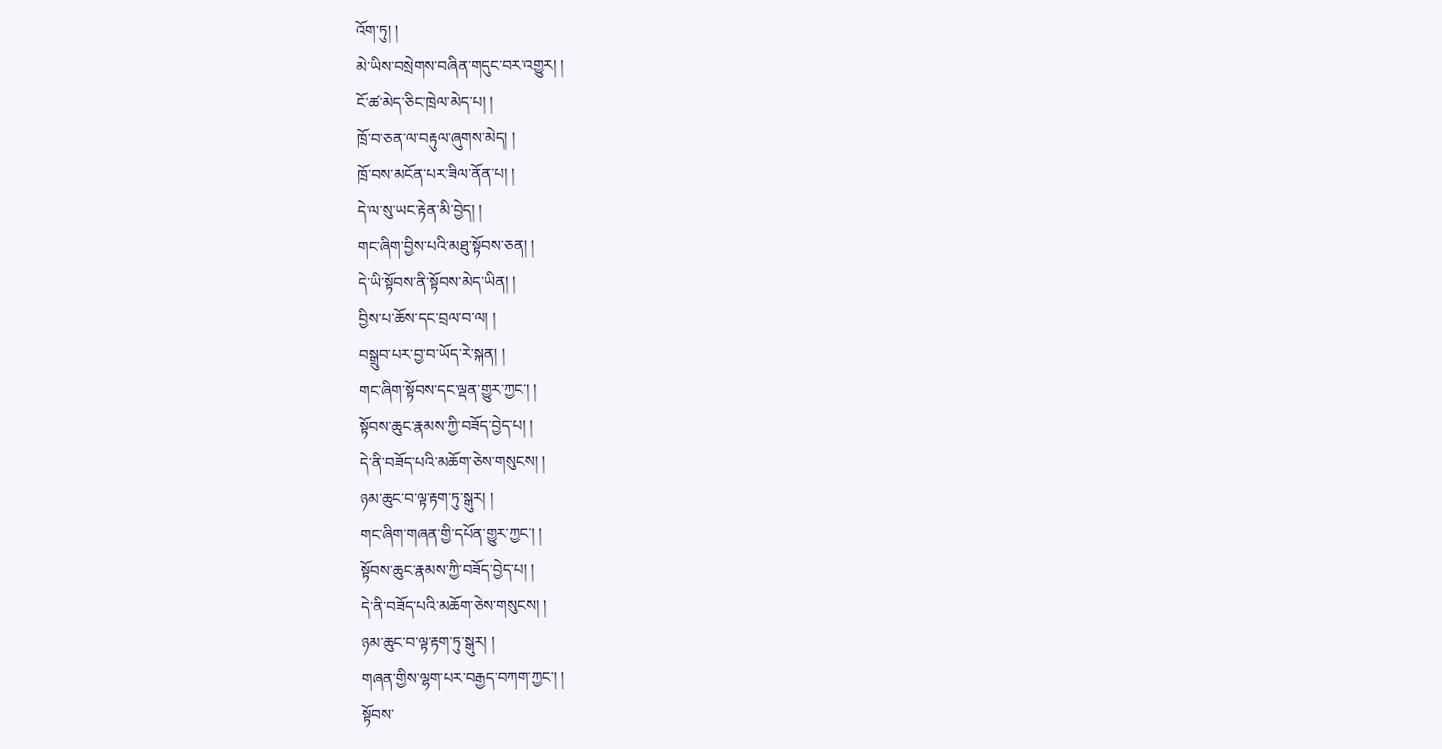འོག་ཏུ། །
མེ་ཡིས་བསྲེགས་བཞིན་གདུང་བར་འགྱུར། །
ངོ་ཚ་མེད་ཅིང་ཁྲེལ་མེད་པ། །
ཁྲོ་བ་ཅན་ལ་བརྟུལ་ཞུགས་མེད། །
ཁྲོ་བས་མངོན་པར་ཟིལ་ནོན་པ། །
དེ་ལ་སུ་ཡང་རྟེན་མི་བྱེད། །
གང་ཞིག་བྱིས་པའི་མཐུ་སྟོབས་ཅན། །
དེ་ཡི་སྟོབས་ནི་སྟོབས་མེད་ཡིན། །
བྱིས་པ་ཆོས་དང་བྲལ་བ་ལ། །
བསྒྲུབ་པར་བྱ་བ་ཡོད་རེ་སྐན། །
གང་ཞིག་སྟོབས་དང་ལྡན་གྱུར་ཀྱང་། །
སྟོབས་ཆུང་རྣམས་ཀྱི་བཟོད་བྱེད་པ། །
དེ་ནི་བཟོད་པའི་མཆོག་ཅེས་གསུངས། །
ཉམ་ཆུང་བ་ལྟ་རྟག་ཏུ་སྒུར། །
གང་ཞིག་གཞན་གྱི་དཔོན་གྱུར་ཀྱང་། །
སྟོབས་ཆུང་རྣམས་ཀྱི་བཟོད་བྱེད་པ། །
དེ་ནི་བཟོད་པའི་མཆོག་ཅེས་གསུངས། །
ཉམ་ཆུང་བ་ལྟ་རྟག་ཏུ་སྒུར། །
གཞན་གྱིས་ལྷག་པར་བརྒྱད་བཀག་ཀྱང་། །
སྟོབས་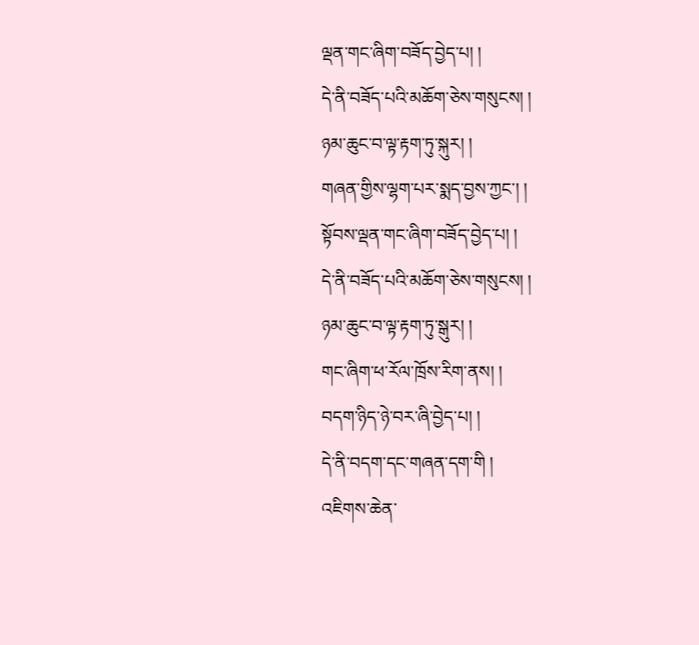ལྡན་གང་ཞིག་བཟོད་བྱེད་པ། །
དེ་ནི་བཟོད་པའི་མཆོག་ཅེས་གསུངས། །
ཉམ་ཆུང་བ་ལྟ་རྟག་ཏུ་སྐུར། །
གཞན་གྱིས་ལྷག་པར་སྨད་བྱས་ཀྱང་། །
སྟོབས་ལྡན་གང་ཞིག་བཟོད་བྱེད་པ། །
དེ་ནི་བཟོད་པའི་མཆོག་ཅེས་གསུངས། །
ཉམ་ཆུང་བ་ལྟ་རྟག་ཏུ་སྒུར། །
གང་ཞིག་ཕ་རོལ་ཁྲོས་རིག་ནས། །
བདག་ཉིད་ཉེ་བར་ཞི་བྱེད་པ། །
དེ་ནི་བདག་དང་གཞན་དག་གི །
འཇིགས་ཆེན་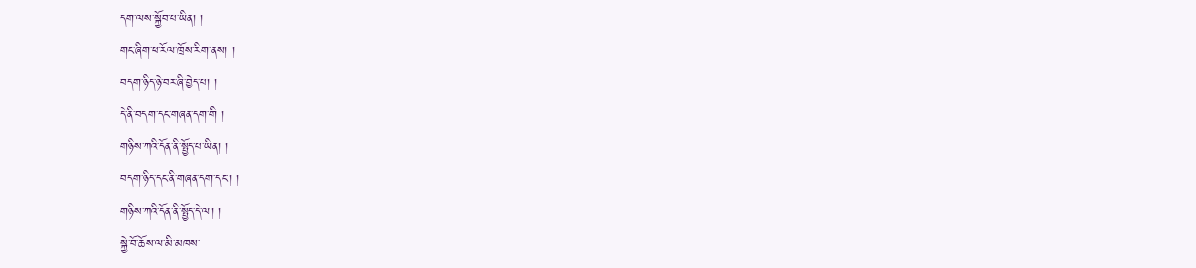དག་ལས་སྐྱོབ་པ་ཡིན། །
གང་ཞིག་ཕ་རོལ་ཁྲོས་རིག་ནས། །
བདག་ཉིད་ཉེ་བར་ཞི་བྱེད་པ། །
དེ་ནི་བདག་དང་གཞན་དག་གི །
གཉིས་ཀའི་དོན་ནི་སྤྱོད་པ་ཡིན། །
བདག་ཉིད་དང་ནི་གཞན་དག་དང་། །
གཉིས་ཀའི་དོན་ནི་སྤྱོད་དེ་ལ། །
སྐྱེ་བོ་ཆོས་ལ་མི་མཁས་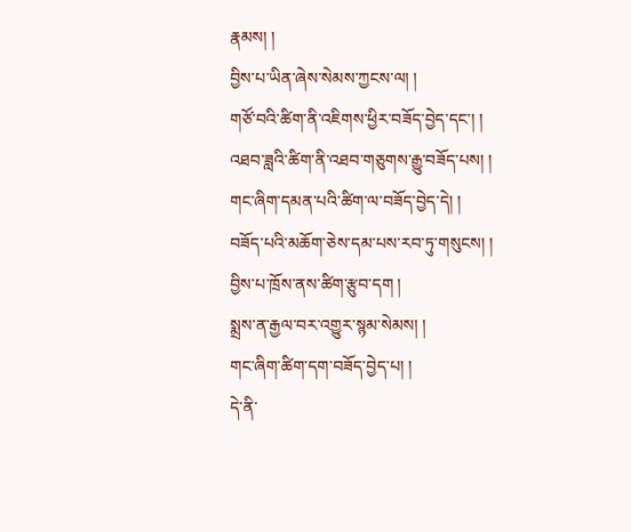རྣམས། །
བྱིས་པ་ཡིན་ཞེས་སེམས་ཀྱངས་ལ། །
གཙོ་བའི་ཚིག་ནི་འཇིགས་ཕྱིར་བཟོད་བྱེད་དང་། །
འཐབ་ཟླའི་ཚིག་ནི་འཐབ་གཅུགས་རྒྱུ་བཟོད་པས། །
གང་ཞིག་དམན་པའི་ཚིག་ལ་བཟོད་བྱེད་དེ། །
བཟོད་པའི་མཆོག་ཅེས་དམ་པས་རབ་ཏུ་གསུངས། །
བྱིས་པ་ཁྲོས་ནས་ཚིག་རྩུབ་དག །
སྨྲས་ན་རྒྱལ་བར་འགྱུར་སྙམ་སེམས། །
གང་ཞིག་ཚིག་དག་བཟོད་བྱེད་པ། །
དེ་ནི་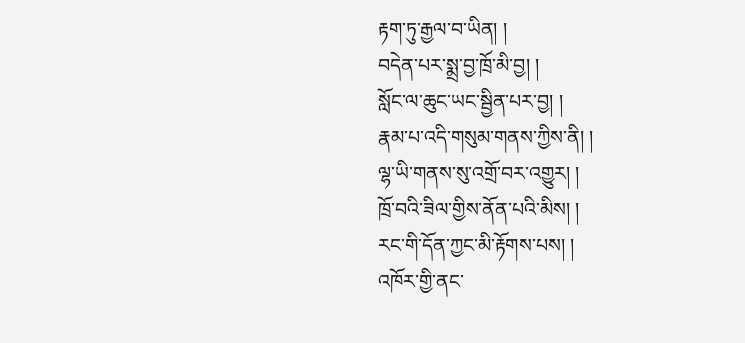རྟག་ཏུ་རྒྱལ་བ་ཡིན། །
བདེན་པར་སྨྲ་བྱ་ཁྲོ་མི་བྱ། །
སློང་ལ་ཆུང་ཡང་སྦྱིན་པར་བྱ། །
རྣམ་པ་འདི་གསུམ་གནས་ཀྱིས་ནི། །
ལྷ་ཡི་གནས་སུ་འགྲོ་བར་འགྱུར། །
ཁྲོ་བའི་ཟིལ་གྱིས་ནོན་པའི་མིས། །
རང་གི་དོན་ཀྱང་མི་རྟོགས་པས། །
འཁོར་གྱི་ནང་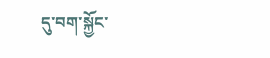དུ་བག་སྐྱོང་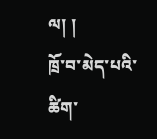ལ། །
ཁྲོ་བ་མེད་པའི་ཚིག་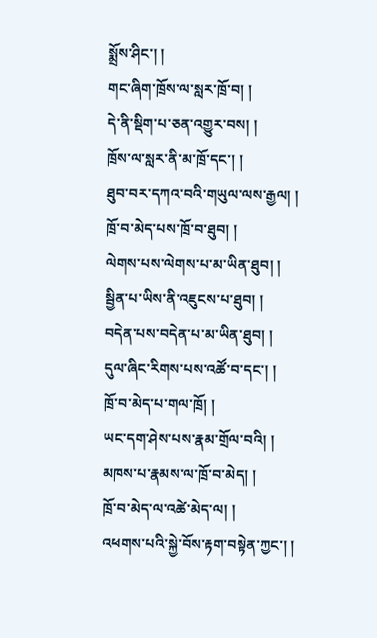སྨྲོས་ཤིང་། །
གང་ཞིག་ཁྲོས་ལ་སླར་ཁྲོ་བ། །
དེ་ནི་སྡིག་པ་ཅན་འགྱུར་བས། །
ཁྲོས་ལ་སླར་ནི་མ་ཁྲོ་དང་། །
ཐུབ་བར་དཀའ་བའི་གཡུལ་ལས་རྒྱལ། །
ཁྲོ་བ་མེད་པས་ཁྲོ་བ་ཐུབ། །
ལེགས་པས་ལེགས་པ་མ་ཡིན་ཐུབ། །
སྦྱིན་པ་ཡིས་ནི་འཇུངས་པ་ཐུབ། །
བདེན་པས་བདེན་པ་མ་ཡིན་ཐུབ། །
དུལ་ཞིང་རིགས་པས་འཚོ་བ་དང་། །
ཁྲོ་བ་མེད་པ་གལ་ཁྲོ། །
ཡང་དག་ཤེས་པས་རྣམ་གྲོལ་བའི། །
མཁས་པ་རྣམས་ལ་ཁྲོ་བ་མེད། །
ཁྲོ་བ་མེད་ལ་འཚེ་མེད་ལ། །
འཕགས་པའི་སྐྱེ་བོས་རྟག་བསྟེན་ཀྱང་། །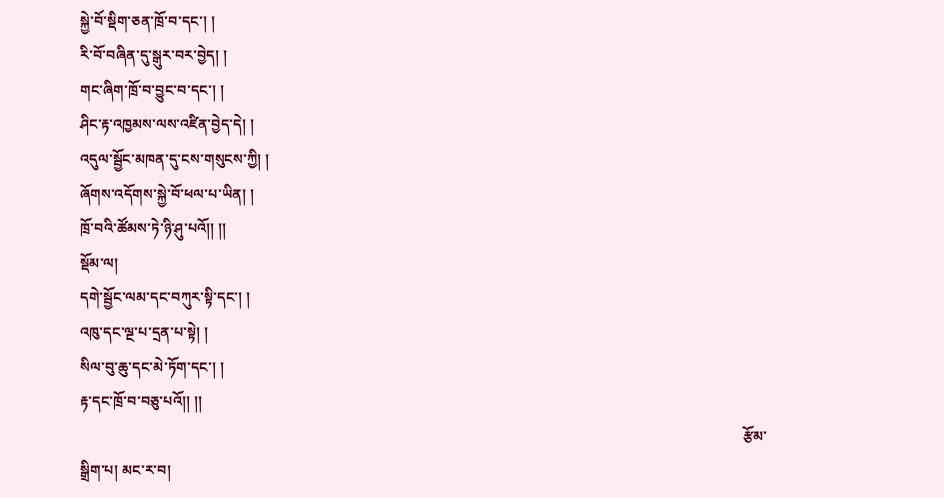སྐྱེ་བོ་སྡིག་ཅན་ཁྲོ་བ་དང་། །
རི་བོ་བཞིན་དུ་སྒུར་བར་བྱེད། །
གང་ཞིག་ཁྲོ་བ་བྱུང་བ་དང་། །
ཤིང་རྟ་འཁྱམས་ལས་འཛིན་བྱེད་དེ། །
འདུལ་སྦྱོང་མཁན་དུ་ངས་གསུངས་ཀྱི། །
ཞོགས་འདོགས་སྐྱེ་བོ་ཕལ་པ་ཡིན། །
ཁྲོ་བའི་ཚོམས་ཏེ་ཉི་ཤུ་པའོ།། །།
སྡོམ་ལ།
དགེ་སྦྱོང་ལམ་དང་བཀུར་སྟི་དང་། །
འཁུ་དང་ལྔ་པ་དྲན་པ་སྟེ། །
སིལ་བུ་ཆུ་དང་མེ་ཏོག་དང་། །
རྟ་དང་ཁྲོ་བ་བཅུ་པའོ།། །།
                                                                                                                                                                                      རྩོམ་སྒྲིག་པ། མང་ར་བ།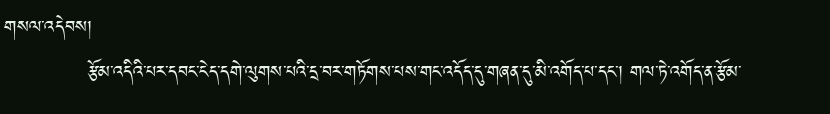གསལ་འདེབས།
             རྩོམ་འདིའི་པར་དབང་ངེད་དགེ་ལུགས་པའི་དྲ་བར་གཏོགས་པས་གང་འདོད་དུ་གཞན་དུ་མི་འགོད་པ་དང་། གལ་ཏེ་འགོད་ན་རྩོམ་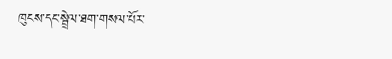ཁུངས་དང་སྦྲེལ་ཐག་གསལ་པོར་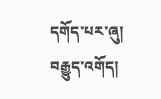དགོད་པར་ཞུ།
བརྒྱུད་འགོད།